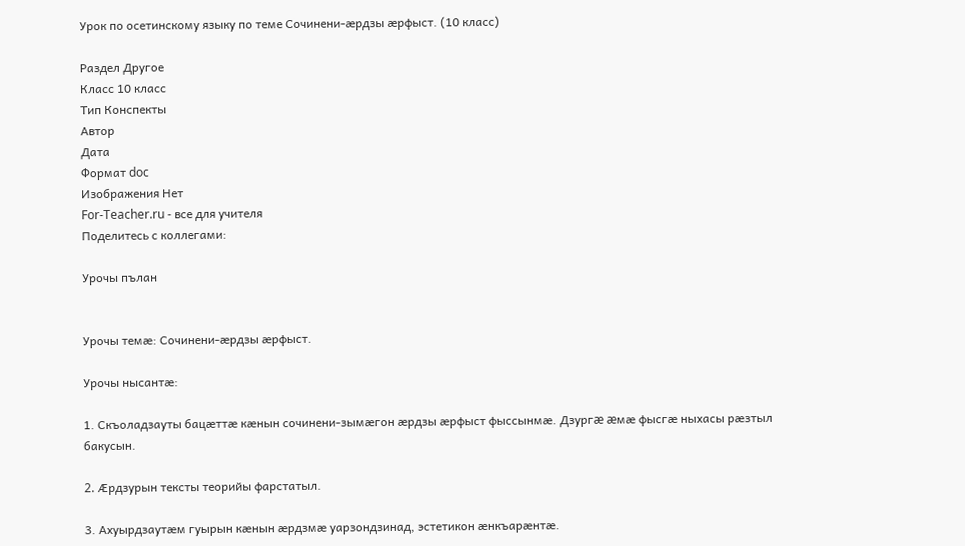Урок по осетинскому языку по теме Сочинени-æрдзы æрфыст. (10 класс)

Раздел Другое
Класс 10 класс
Тип Конспекты
Автор
Дата
Формат doc
Изображения Нет
For-Teacher.ru - все для учителя
Поделитесь с коллегами:

Урочы пълан


Урочы темæ: Сочинени-æрдзы æрфыст.

Урочы нысантæ:

1. Скъоладзауты бацæттæ кæнын сочинени-зымæгон æрдзы æрфыст фыссынмæ. Дзургæ æмæ фысгæ ныхасы рæзтыл бакусын.

2. Æрдзурын тексты теорийы фарстатыл.

3. Ахуырдзаутæм гуырын кæнын æрдзмæ уарзондзинад, эстетикон æнкъарæнтæ.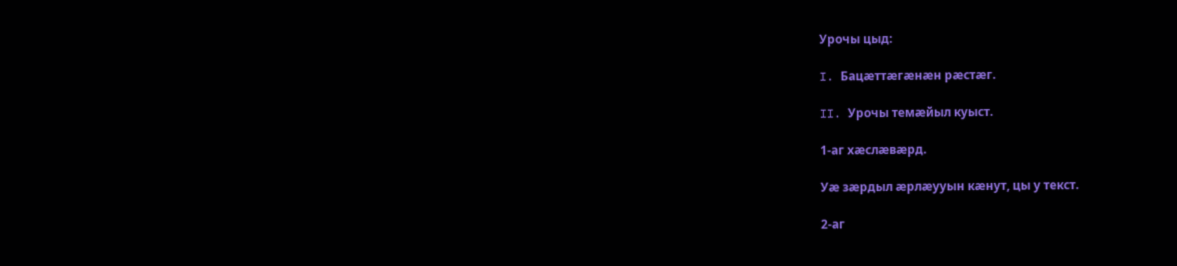Урочы цыд:

I. Бацæттæгæнæн рæстæг.

II. Урочы темæйыл куыст.

1-аг хæслæвæрд.

Уæ зæрдыл æрлæууын кæнут, цы у текст.

2-аг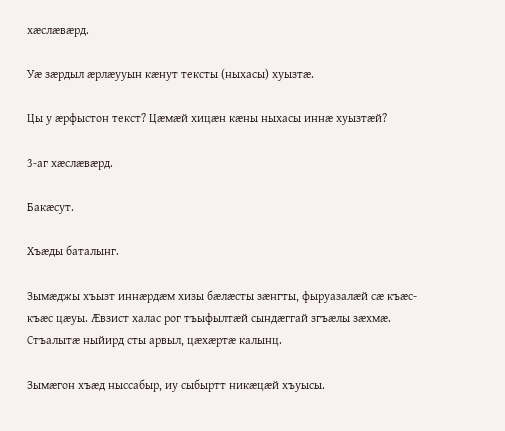хæслæвæрд.

Уæ зæрдыл æрлæууын кæнут тексты (ныхасы) хуызтæ.

Цы у æрфыстон текст? Цæмæй хицæн кæны ныхасы иннæ хуызтæй?

3-аг хæслæвæрд.

Бакæсут.

Хъæды баталынг.

Зымæджы хъызт иннæрдæм хизы бæлæсты зæнгты, фыруазалæй сæ къæс-къæс цæуы. Æвзист халас рог тъыфылтæй сындæггай згъæлы зæхмæ. Стъалытæ ныйирд сты арвыл, цæхæртæ калынц.

Зымæгон хъæд ныссабыр, иу сыбыртт никæцæй хъуысы.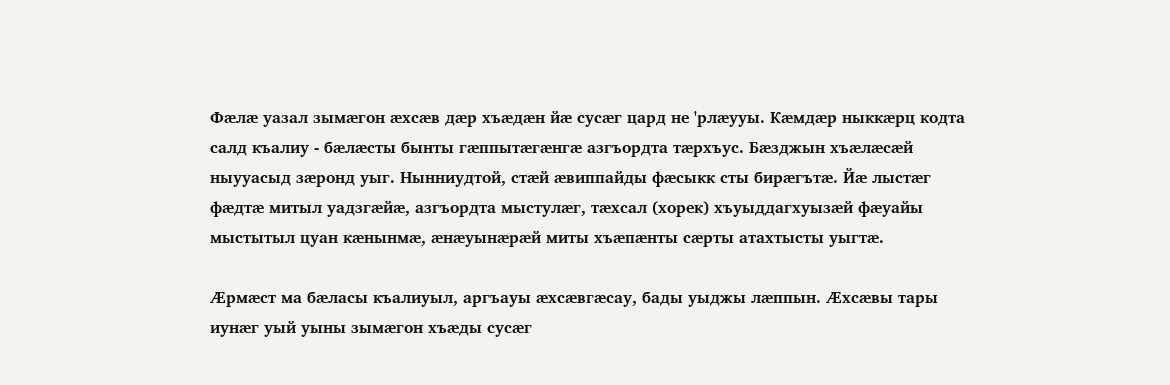Фæлæ уазал зымæгон æхсæв дæр хъæдæн йæ сусæг цард не 'рлæууы. Кæмдæр ныккæрц кодта салд къалиу - бæлæсты бынты гæппытæгæнгæ азгъордта тæрхъус. Бæзджын хъæлæсæй ныууасыд зæронд уыг. Нынниудтой, стæй æвиппайды фæсыкк сты бирæгътæ. Йæ лыстæг фæдтæ митыл уадзгæйæ, азгъордта мыстулæг, тæхсал (хорек) хъуыддагхуызæй фæуайы мыстытыл цуан кæнынмæ, æнæуынæрæй миты хъæпæнты сæрты атахтысты уыгтæ.

Æрмæст ма бæласы къалиуыл, аргъауы æхсæвгæсау, бады уыджы лæппын. Æхсæвы тары иунæг уый уыны зымæгон хъæды сусæг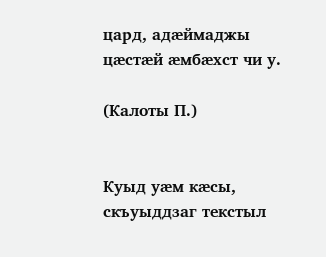цард, адæймаджы цæстæй æмбæхст чи у.

(Калоты П.)


Куыд уæм кæсы, скъуыддзаг текстыл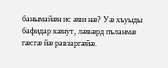банымайæн ис æви нæ? Уæ хъуыды бафидар кæнут, лæвæрд пъланмæ гæсгæ йæ равзаргæйæ.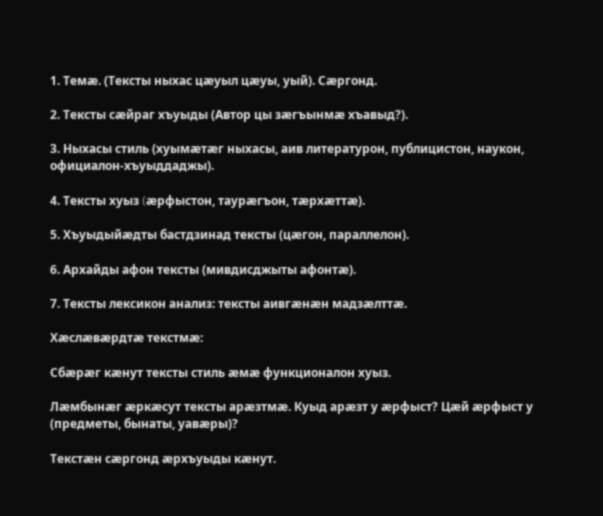1. Темæ. (Тексты ныхас цæуыл цæуы, уый). Сæргонд.

2. Тексты сæйраг хъуыды (Автор цы зæгъынмæ хъавыд?).

3. Ныхасы стиль (хуымæтæг ныхасы, аив литературон, публицистон, наукон, официалон-хъуыддаджы).

4. Тексты хуыз (æрфыстон, таурæгъон, тæрхæттæ).

5. Хъуыдыйæдты бастдзинад тексты (цæгон, параллелон).

6. Архайды афон тексты (мивдисджыты афонтæ).

7. Тексты лексикон анализ: тексты аивгæнæн мадзæлттæ.

Хæслæвæрдтæ текстмæ:

Сбæрæг кæнут тексты стиль æмæ функционалон хуыз.

Лæмбынæг æркæсут тексты арæзтмæ. Куыд арæзт у æрфыст? Цæй æрфыст у (предметы, бынаты, уавæры)?

Текстæн сæргонд æрхъуыды кæнут.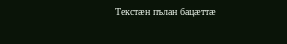Текстæн пълан бацæттæ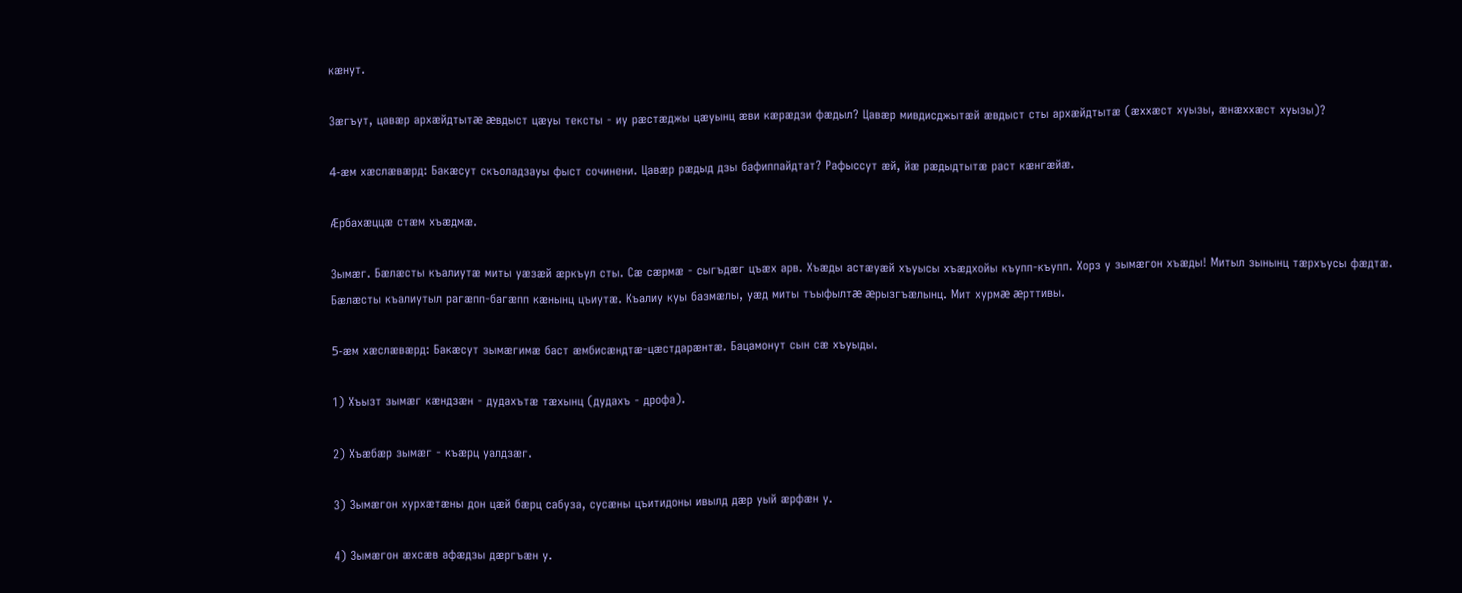кæнут.

Зæгъут, цавæр архæйдтытæ æвдыст цæуы тексты - иу рæстæджы цæуынц æви кæрæдзи фæдыл? Цавæр мивдисджытæй æвдыст сты архæйдтытæ (æххæст хуызы, æнæххæст хуызы)?

4-æм хæслæвæрд: Бакæсут скъоладзауы фыст сочинени. Цавæр рæдыд дзы бафиппайдтат? Рафыссут æй, йæ рæдыдтытæ раст кæнгæйæ.

Æрбахæццæ стæм хъæдмæ.

Зымæг. Бæлæсты къалиутæ миты уæзæй æркъул сты. Сæ сæрмæ - сыгъдæг цъæх арв. Хъæды астæуæй хъуысы хъæдхойы къупп-къупп. Хорз у зымæгон хъæды! Митыл зынынц тæрхъусы фæдтæ. Бæлæсты къалиутыл рагæпп-багæпп кæнынц цъиутæ. Къалиу куы базмæлы, уæд миты тъыфылтæ æрызгъæлынц. Мит хурмæ æрттивы.

5-æм хæслæвæрд: Бакæсут зымæгимæ баст æмбисæндтæ-цæстдарæнтæ. Бацамонут сын сæ хъуыды.

1) Хъызт зымæг кæндзæн - дудахътæ тæхынц (дудахъ - дрофа).

2) Хъæбæр зымæг - къæрц уалдзæг.

3) Зымæгон хурхæтæны дон цæй бæрц сабуза, сусæны цъитидоны ивылд дæр уый æрфæн у.

4) Зымæгон æхсæв афæдзы дæргъæн у.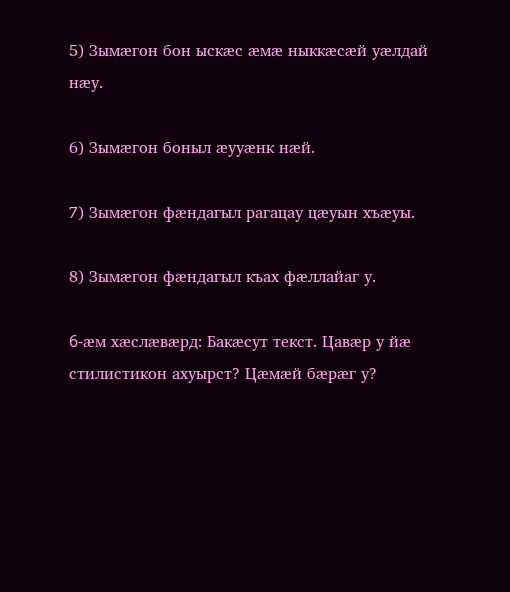5) Зымæгон бон ыскæс æмæ ныккæсæй уæлдай нæу.

6) Зымæгон боныл æууæнк нæй.

7) Зымæгон фæндагыл рагацау цæуын хъæуы.

8) Зымæгон фæндагыл къах фæллайаг у.

6-æм хæслæвæрд: Бакæсут текст. Цавæр у йæ стилистикон ахуырст? Цæмæй бæрæг у?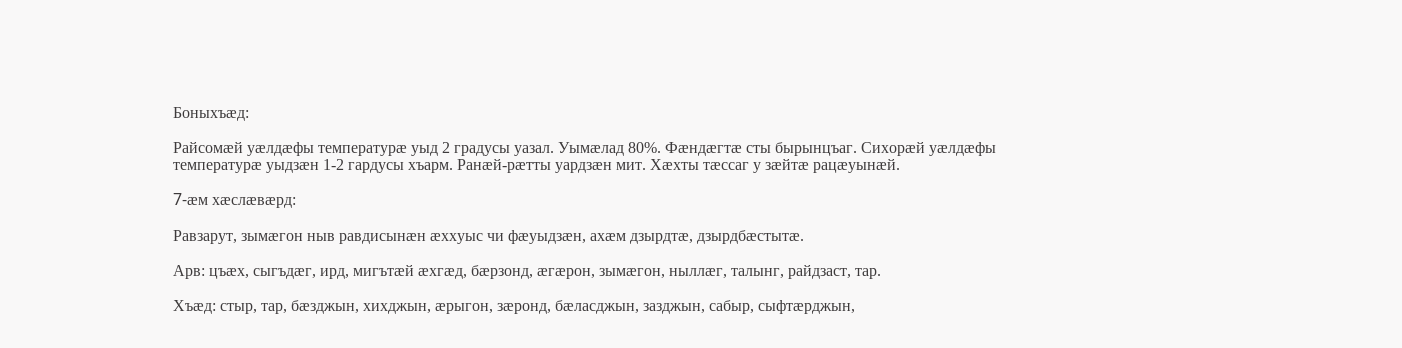Боныхъæд:

Райсомæй уæлдæфы температурæ уыд 2 градусы уазал. Уымæлад 80%. Фæндæгтæ сты бырынцъаг. Сихорæй уæлдæфы температурæ уыдзæн 1-2 гардусы хъарм. Ранæй-рæтты уардзæн мит. Хæхты тæссаг у зæйтæ рацæуынæй.

7-æм хæслæвæрд:

Равзарут, зымæгон ныв равдисынæн æххуыс чи фæуыдзæн, ахæм дзырдтæ, дзырдбæстытæ.

Арв: цъæх, сыгъдæг, ирд, мигътæй æхгæд, бæрзонд, æгæрон, зымæгон, ныллæг, талынг, райдзаст, тар.

Хъæд: стыр, тар, бæзджын, хихджын, æрыгон, зæронд, бæласджын, зазджын, сабыр, сыфтæрджын,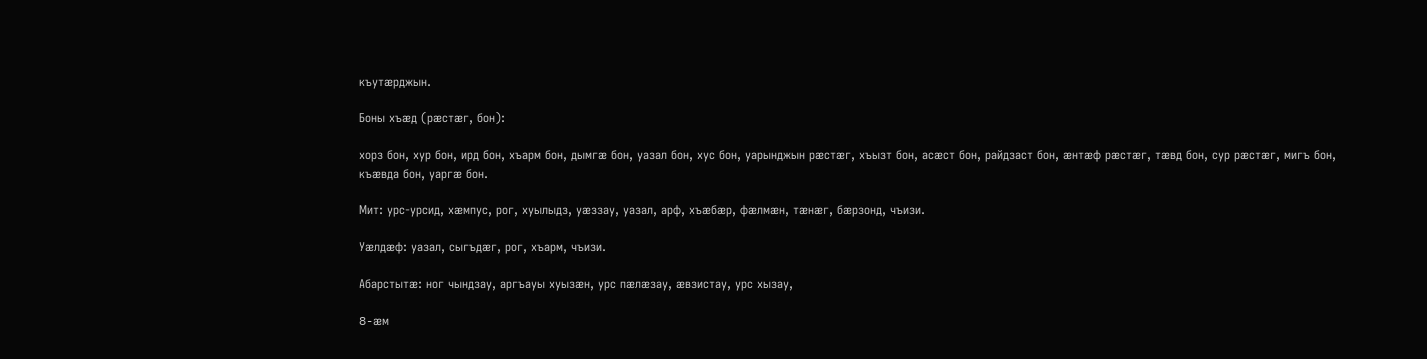къутæрджын.

Боны хъæд (рæстæг, бон):

хорз бон, хур бон, ирд бон, хъарм бон, дымгæ бон, уазал бон, хус бон, уарынджын рæстæг, хъызт бон, асæст бон, райдзаст бон, æнтæф рæстæг, тæвд бон, сур рæстæг, мигъ бон, къæвда бон, уаргæ бон.

Мит: урс-урсид, хæмпус, рог, хуылыдз, уæззау, уазал, арф, хъæбæр, фæлмæн, тæнæг, бæрзонд, чъизи.

Уæлдæф: уазал, сыгъдæг, рог, хъарм, чъизи.

Абарстытæ: ног чындзау, аргъауы хуызæн, урс пæлæзау, æвзистау, урс хызау,

8-æм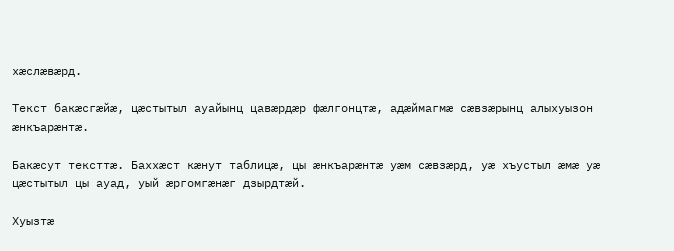хæслæвæрд.

Текст бакæсгæйæ, цæстытыл ауайынц цавæрдæр фæлгонцтæ, адæймагмæ сæвзæрынц алыхуызон æнкъарæнтæ.

Бакæсут тексттæ. Баххæст кæнут таблицæ, цы æнкъарæнтæ уæм сæвзæрд, уæ хъустыл æмæ уæ цæстытыл цы ауад, уый æргомгæнæг дзырдтæй.

Хуызтæ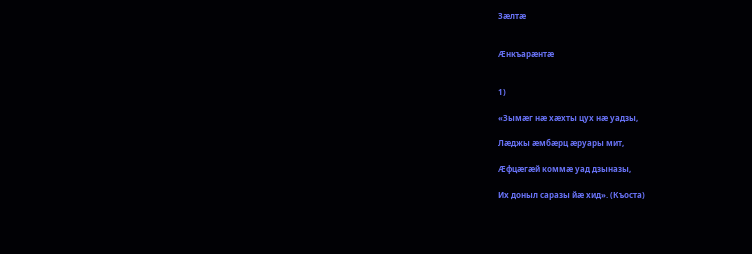Зæлтæ


Æнкъарæнтæ


1)

«Зымæг нæ хæхты цух нæ уадзы,

Лæджы æмбæрц æруары мит,

Æфцæгæй коммæ уад дзыназы,

Их доныл саразы йæ хид». (Къоста)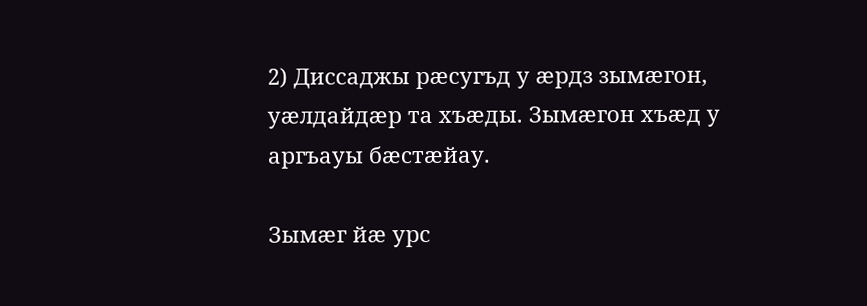2) Диссаджы рæсугъд у æрдз зымæгон, уæлдайдæр та хъæды. Зымæгон хъæд у аргъауы бæстæйау.

Зымæг йæ урс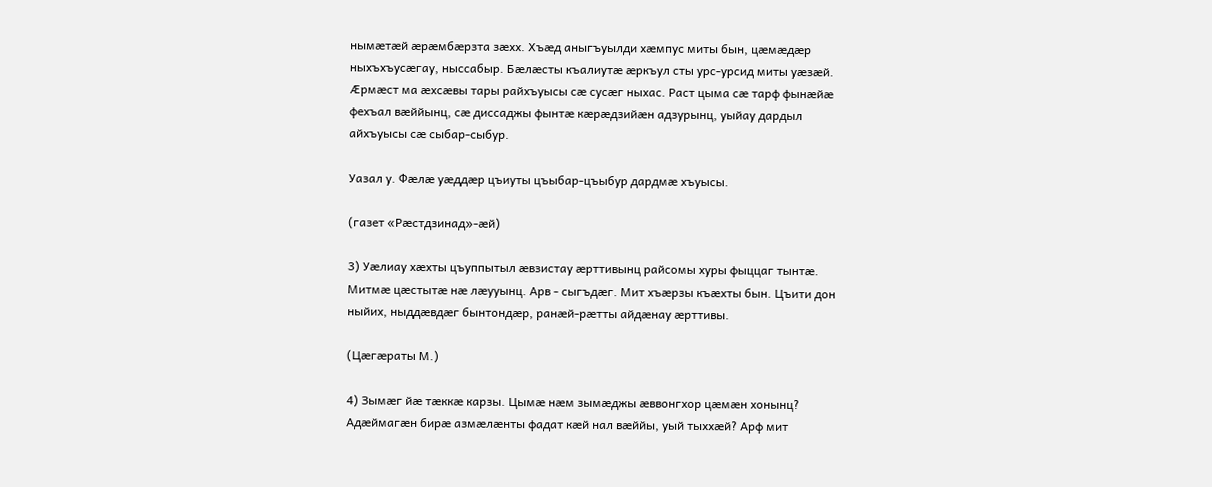нымæтæй æрæмбæрзта зæхх. Хъæд аныгъуылди хæмпус миты бын, цæмæдæр ныхъхъусæгау, ныссабыр. Бæлæсты къалиутæ æркъул сты урс-урсид миты уæзæй. Æрмæст ма æхсæвы тары райхъуысы сæ сусæг ныхас. Раст цыма сæ тарф фынæйæ фехъал вæййынц, сæ диссаджы фынтæ кæрæдзийæн адзурынц, уыйау дардыл айхъуысы сæ сыбар-сыбур.

Уазал у. Фæлæ уæддæр цъиуты цъыбар-цъыбур дардмæ хъуысы.

(газет «Рæстдзинад»-æй)

3) Уæлиау хæхты цъуппытыл æвзистау æрттивынц райсомы хуры фыццаг тынтæ. Митмæ цæстытæ нæ лæууынц. Арв - сыгъдæг. Мит хъæрзы къæхты бын. Цъити дон ныйих, ныддæвдæг бынтондæр, ранæй-рæтты айдæнау æрттивы.

(Цæгæраты М.)

4) Зымæг йæ тæккæ карзы. Цымæ нæм зымæджы æввонгхор цæмæн хонынц? Адæймагæн бирæ азмæлæнты фадат кæй нал вæййы, уый тыххæй? Арф мит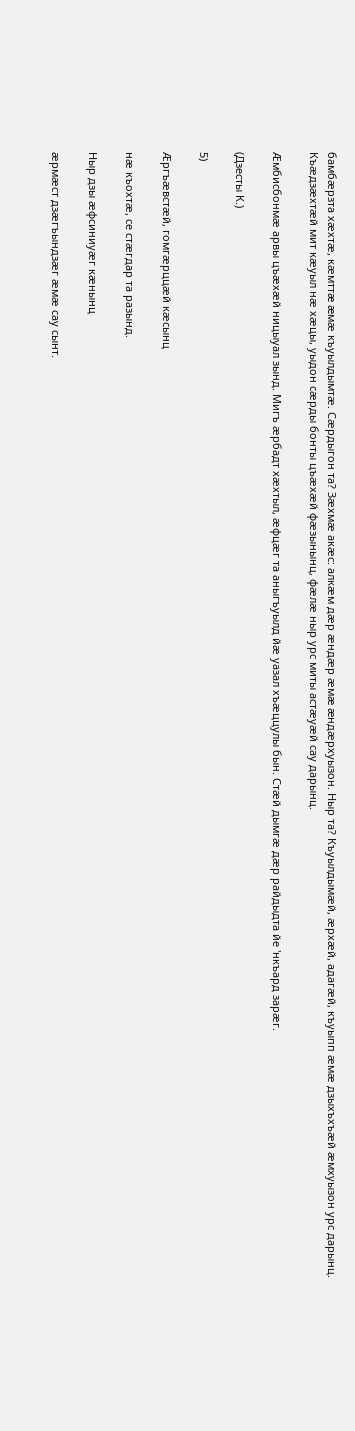бамбæрзта хæхтæ, кæмттæ æмæ къуылдымтæ. Сæрдыгон та? Зæхмæ акæс: алкæм дæр æндæр æмæ æндæрхуызон. Ныр та? Къуылдымæй, æрхæй, адагæй, къуыпп æмæ дзыхъхъæй æмхуызон урс дарынц. Къæдзæхтæй мит кæуыл нæ хæцы, уыдон сæрды бонты цъæхæй фæзынынц, фæлæ ныр урс миты астæуæй сау дарынц.

Æмбисбонмæ арвы цъæхæй ницыуал зынд. Мигъ æрбадт хæхтыл, æфцæг та аныгъуылд йæ уазал хъæццулы бын. Стæй дымгæ дæр райдыдта йе 'нкъард зарæг.

(Дзесты К.)

5)

Æргъæвстæй, гомгæрццæй кæсынц

нæ къохтæ, се стæгдар та разынд.

Ныр дзы æфсиниуæг кæнынц

æрмæст дзæгъындзæг æмæ сау сынт.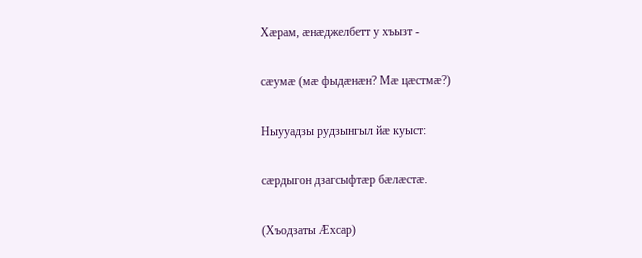Хæрам, æнæджелбетт у хъызт -

сæумæ (мæ фыдæнæн? Мæ цæстмæ?)

Ныууадзы рудзынгыл йæ куыст:

сæрдыгон дзагсыфтæр бæлæстæ.

(Хъодзаты Æхсар)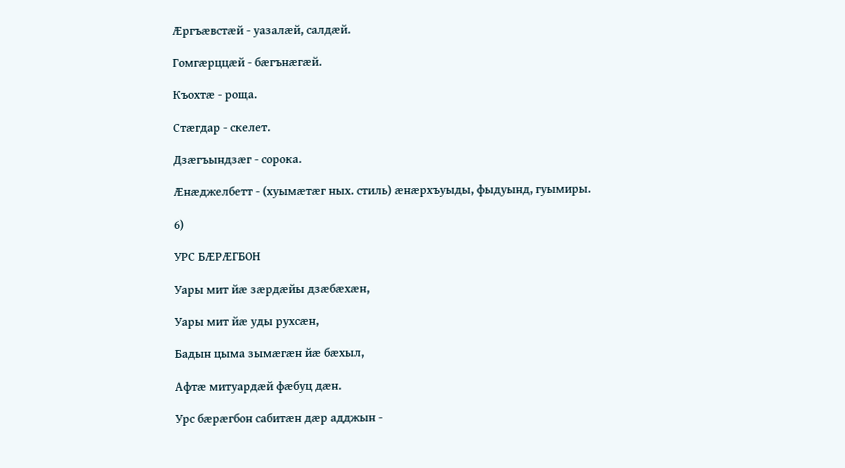Æргъæвстæй - уазалæй, салдæй.

Гомгæрццæй - бæгънæгæй.

Къохтæ - роща.

Стæгдар - скелет.

Дзæгъындзæг - сорока.

Æнæджелбетт - (хуымæтæг ных. стиль) æнæрхъуыды, фыдуынд, гуымиры.

6)

УРС БÆРÆГБОН

Уары мит йæ зæрдæйы дзæбæхæн,

Уары мит йæ уды рухсæн,

Бадын цыма зымæгæн йæ бæхыл,

Афтæ митуардæй фæбуц дæн.

Урс бæрæгбон сабитæн дæр адджын -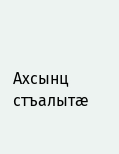Ахсынц стъалытæ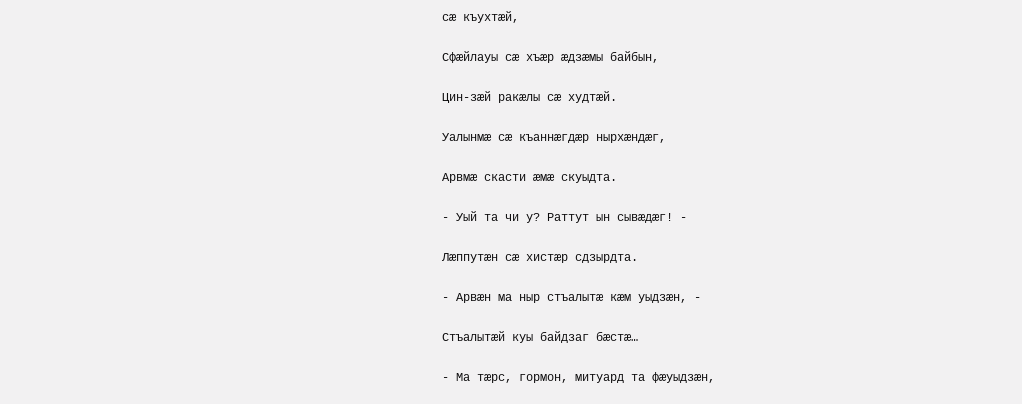сæ къухтæй,

Сфæйлауы сæ хъæр æдзæмы байбын,

Цин-зæй ракæлы сæ худтæй.

Уалынмæ сæ къаннæгдæр нырхæндæг,

Арвмæ скасти æмæ скуыдта.

- Уый та чи у? Раттут ын сывæдæг! -

Лæппутæн сæ хистæр сдзырдта.

- Арвæн ма ныр стъалытæ кæм уыдзæн, -

Стъалытæй куы байдзаг бæстæ…

- Ма тæрс, гормон, митуард та фæуыдзæн,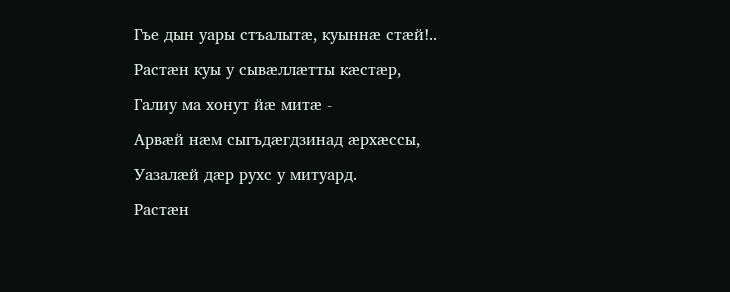Гъе дын уары стъалытæ, куыннæ стæй!..

Растæн куы у сывæллæтты кæстæр,

Галиу ма хонут йæ митæ -

Арвæй нæм сыгъдæгдзинад æрхæссы,

Уазалæй дæр рухс у митуард.

Растæн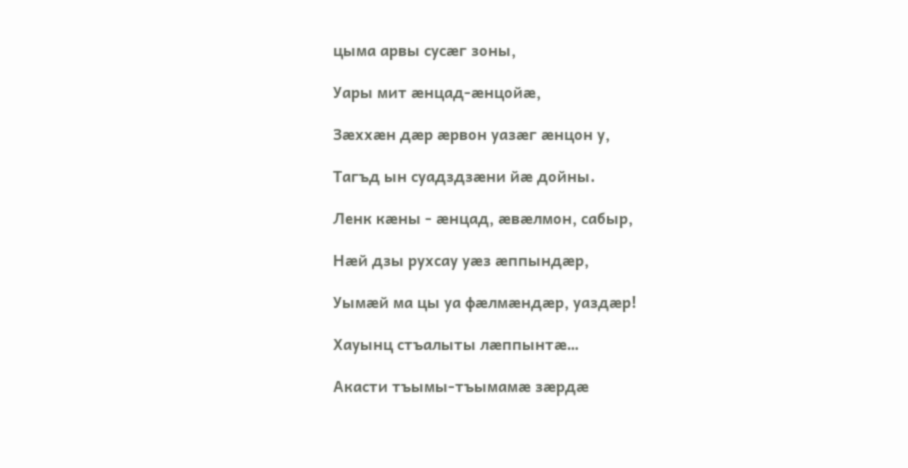цыма арвы сусæг зоны,

Уары мит æнцад-æнцойæ,

Зæххæн дæр æрвон уазæг æнцон у,

Тагъд ын суадздзæни йæ дойны.

Ленк кæны - æнцад, æвæлмон, сабыр,

Нæй дзы рухсау уæз æппындæр,

Уымæй ма цы уа фæлмæндæр, уаздæр!

Хауынц стъалыты лæппынтæ…

Акасти тъымы-тъымамæ зæрдæ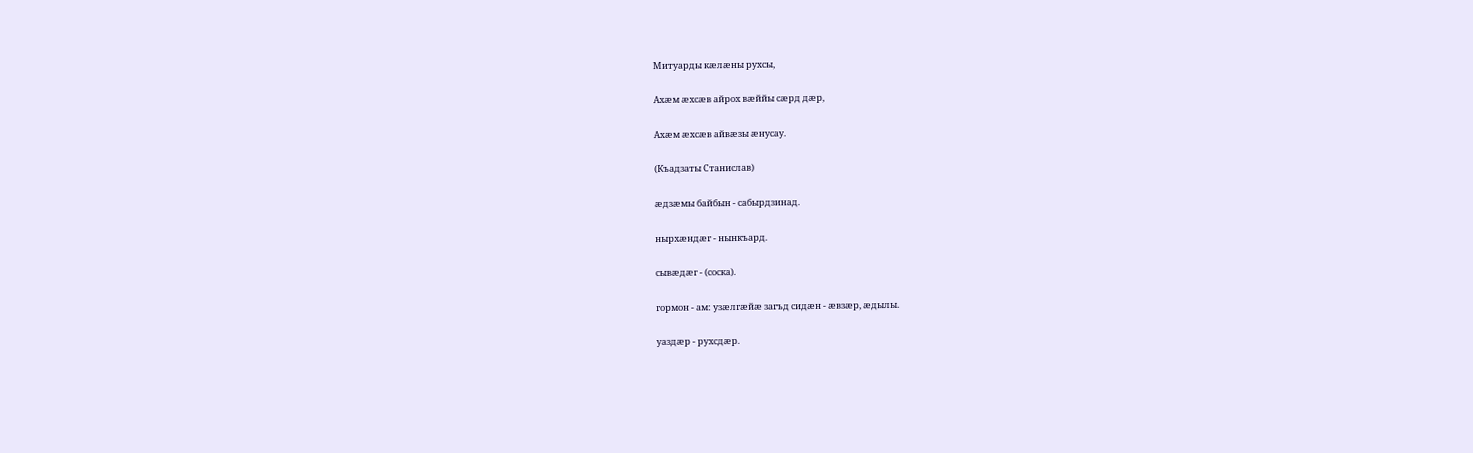Митуарды кæлæны рухсы,

Ахæм æхсæв айрох вæййы сæрд дæр,

Ахæм æхсæв айвæзы æнусау.

(Къадзаты Станислав)

æдзæмы байбын - сабырдзинад.

нырхæндæг - нынкъард.

сывæдæг - (соска).

гормон - ам: узæлгæйæ загъд сидæн - æвзæр, æдылы.

уаздæр - рухсдæр.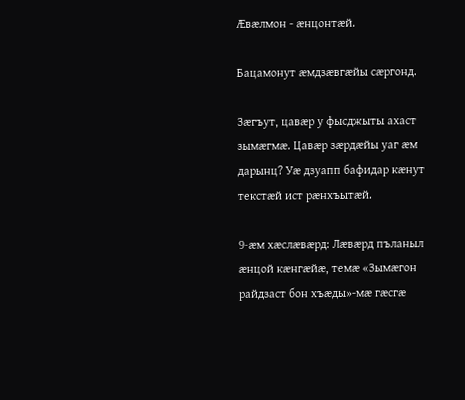Æвæлмон - æнцонтæй.

Бацамонут æмдзæвгæйы сæргонд.

Зæгъут, цавæр у фысджыты ахаст зымæгмæ. Цавæр зæрдæйы уаг æм дарынц? Уæ дзуапп бафидар кæнут текстæй ист рæнхъытæй.

9-æм хæслæвæрд: Лæвæрд пъланыл æнцой кæнгæйæ, темæ «Зымæгон райдзаст бон хъæды»-мæ гæсгæ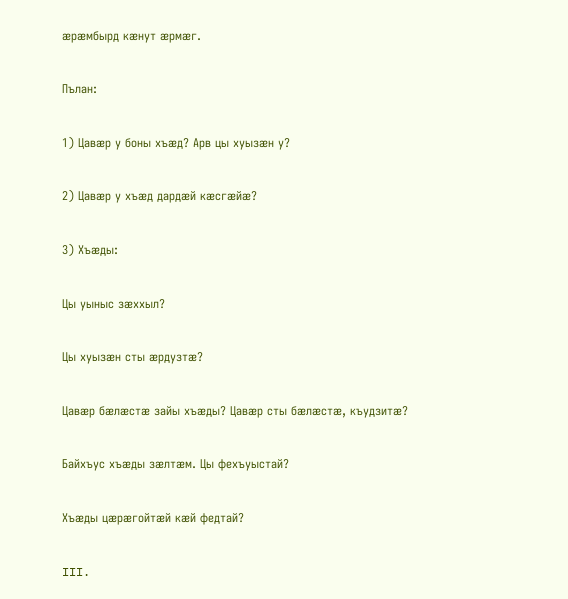æрæмбырд кæнут æрмæг.

Пълан:

1) Цавæр у боны хъæд? Арв цы хуызæн у?

2) Цавæр у хъæд дардæй кæсгæйæ?

3) Хъæды:

Цы уыныс зæххыл?

Цы хуызæн сты æрдузтæ?

Цавæр бæлæстæ зайы хъæды? Цавæр сты бæлæстæ, къудзитæ?

Байхъус хъæды зæлтæм. Цы фехъуыстай?

Хъæды цæрæгойтæй кæй федтай?

III.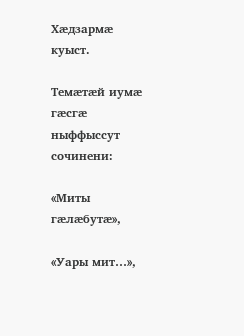Хæдзармæ куыст.

Темæтæй иумæ гæсгæ ныффыссут сочинени:

«Миты гæлæбутæ»,

«Уары мит…»,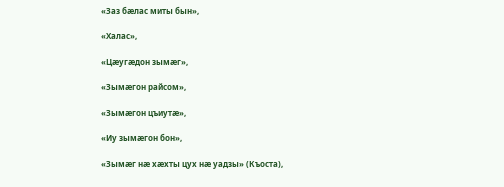«Заз бæлас миты бын»,

«Халас»,

«Цæугæдон зымæг»,

«Зымæгон райсом»,

«Зымæгон цъиутæ»,

«Иу зымæгон бон»,

«Зымæг нæ хæхты цух нæ уадзы» (Къоста),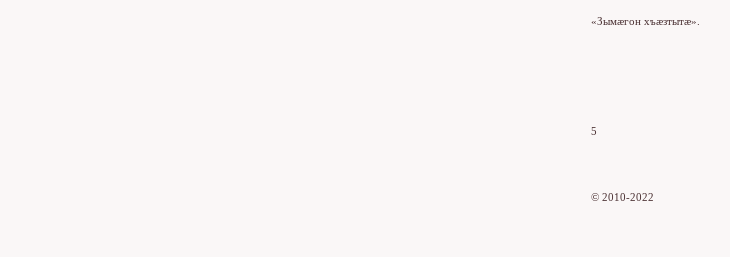«Зымæгон хъæзтытæ».




5


© 2010-2022